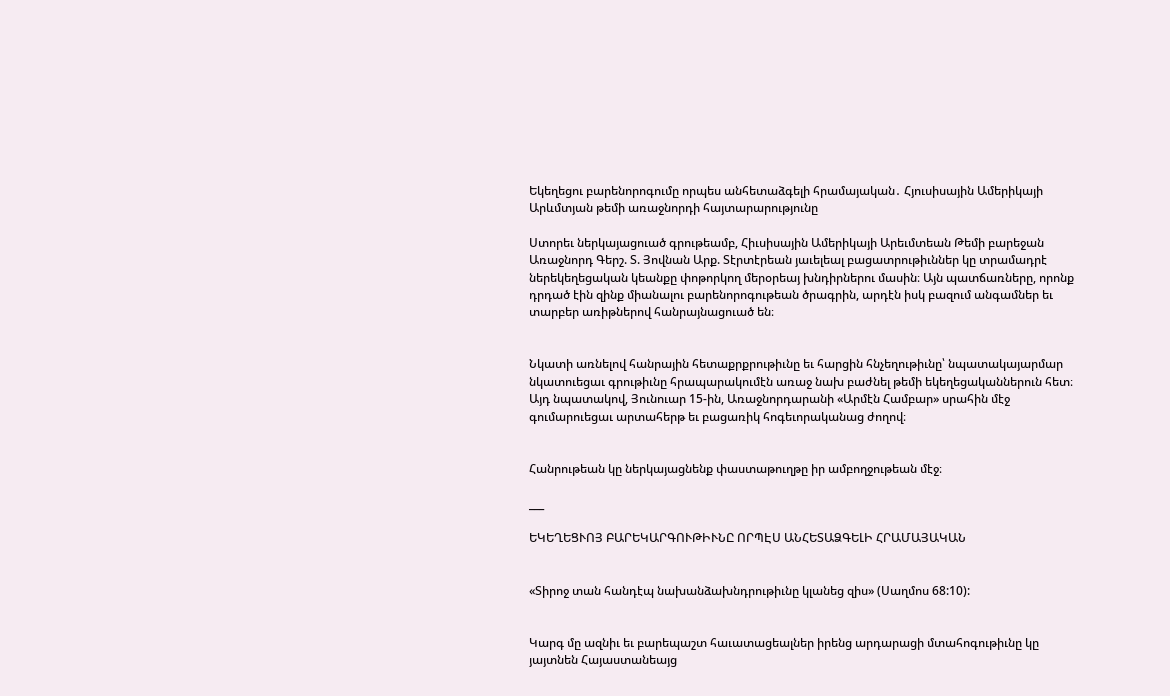Եկեղեցու բարենորոգումը որպես անհետաձգելի հրամայական․ Հյուսիսային Ամերիկայի Արևմտյան թեմի առաջնորդի հայտարարությունը

Ստորեւ ներկայացուած գրութեամբ, Հիւսիսային Ամերիկայի Արեւմտեան Թեմի բարեջան Առաջնորդ Գերշ. Տ. Յովնան Արք. Տէրտէրեան յաւելեալ բացատրութիւններ կը տրամադրէ ներեկեղեցական կեանքը փոթորկող մերօրեայ խնդիրներու մասին։ Այն պատճառները, որոնք դրդած էին զինք միանալու բարենորոգութեան ծրագրին, արդէն իսկ բազում անգամներ եւ տարբեր առիթներով հանրայնացուած են։


Նկատի առնելով հանրային հետաքրքրութիւնը եւ հարցին հնչեղութիւնը՝ նպատակայարմար նկատուեցաւ գրութիւնը հրապարակումէն առաջ նախ բաժնել թեմի եկեղեցականներուն հետ։ Այդ նպատակով, Յունուար 15-ին, Առաջնորդարանի «Արմէն Համբար» սրահին մէջ գումարուեցաւ արտահերթ եւ բացառիկ հոգեւորականաց ժողով։


Հանրութեան կը ներկայացնենք փաստաթուղթը իր ամբողջութեան մէջ։

___

ԵԿԵՂԵՑՒՈՅ ԲԱՐԵԿԱՐԳՈՒԹԻՒՆԸ ՈՐՊԷՍ ԱՆՀԵՏԱՁԳԵԼԻ ՀՐԱՄԱՅԱԿԱՆ


«Տիրոջ տան հանդէպ նախանձախնդրութիւնը կլանեց զիս» (Սաղմոս 68:10):


Կարգ մը ազնիւ եւ բարեպաշտ հաւատացեալներ իրենց արդարացի մտահոգութիւնը կը յայտնեն Հայաստանեայց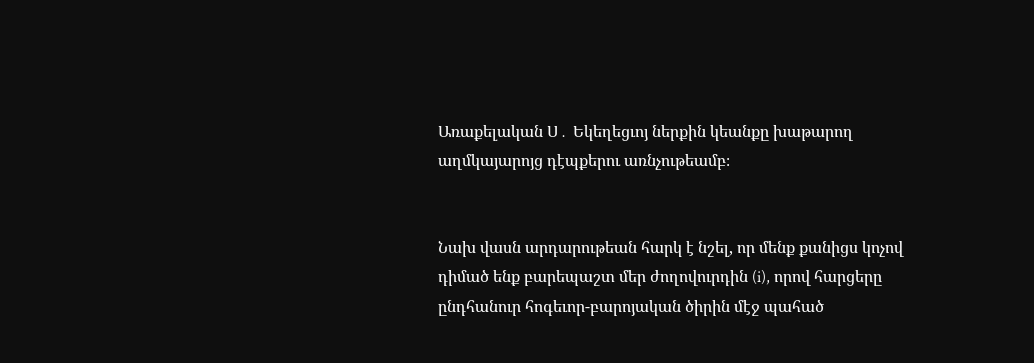Առաքելական Ս․ Եկեղեցւոյ ներքին կեանքը խաթարող աղմկայարոյց դէպքերու առնչութեամբ։


Նախ վասն արդարութեան հարկ է նշել, որ մենք քանիցս կոչով դիմած ենք բարեպաշտ մեր ժողովուրդին (i), որով հարցերը ընդհանուր հոգեւոր-բարոյական ծիրին մէջ պահած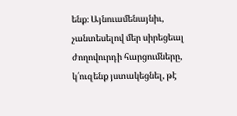ենք։ Այնուամենայնիւ, չանտեսելով մեր սիրեցեալ ժողովուրդի հարցումները, կ՛ուզենք յստակեցնել, թէ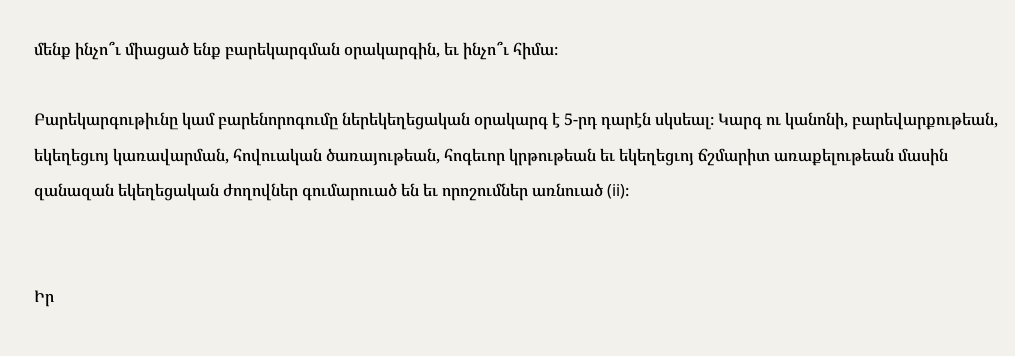մենք ինչո՞ւ միացած ենք բարեկարգման օրակարգին, եւ ինչո՞ւ հիմա։

Բարեկարգութիւնը կամ բարենորոգումը ներեկեղեցական օրակարգ է 5-րդ դարէն սկսեալ։ Կարգ ու կանոնի, բարեվարքութեան, եկեղեցւոյ կառավարման, հովուական ծառայութեան, հոգեւոր կրթութեան եւ եկեղեցւոյ ճշմարիտ առաքելութեան մասին զանազան եկեղեցական ժողովներ գումարուած են եւ որոշումներ առնուած (ii)։


Իր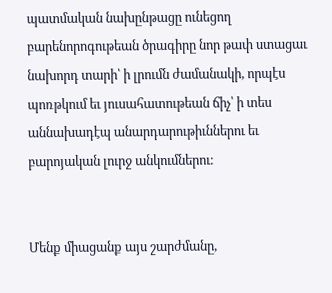պատմական նախընթացը ունեցող բարենորոգութեան ծրագիրը նոր թափ ստացաւ նախորդ տարի՝ ի լրումն ժամանակի, որպէս պոռթկում եւ յուսահատութեան ճիչ՝ ի տես աննախադէպ անարդարութիւններու եւ բարոյական լուրջ անկումներու։


Մենք միացանք այս շարժմանը,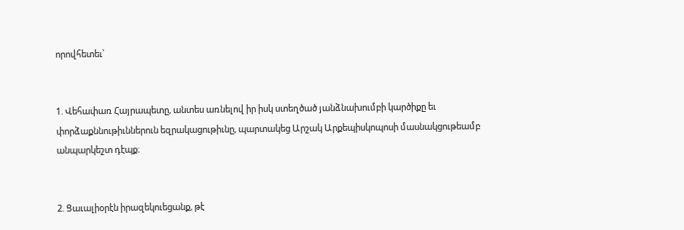որովհետեւ՝


1. Վեհափառ Հայրապետը, անտես առնելով իր իսկ ստեղծած յանձնախումբի կարծիքը եւ փորձաքննութիւններուն եզրակացութիւնը, պարտակեց Արշակ Արքեպիսկոպոսի մասնակցութեամբ անպարկեշտ դէպք։


2. Ցաւալիօրէն իրազեկուեցանք, թէ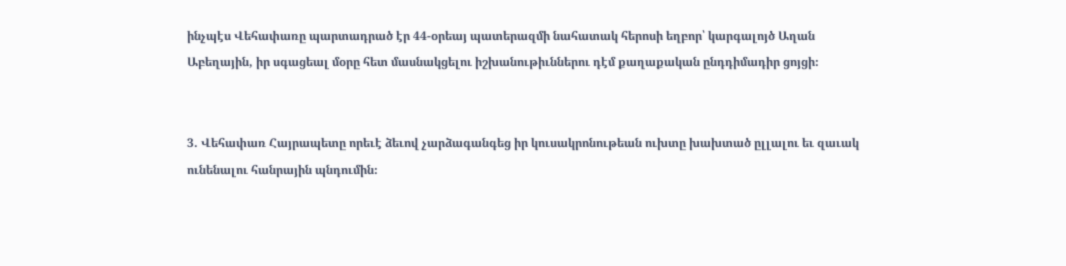ինչպէս Վեհափառը պարտադրած էր 44-օրեայ պատերազմի նահատակ հերոսի եղբոր՝ կարգալոյծ Աղան Աբեղային, իր սգացեալ մօրը հետ մասնակցելու իշխանութիւններու դէմ քաղաքական ընդդիմադիր ցոյցի։


3. Վեհափառ Հայրապետը որեւէ ձեւով չարձագանգեց իր կուսակրոնութեան ուխտը խախտած ըլլալու եւ զաւակ ունենալու հանրային պնդումին։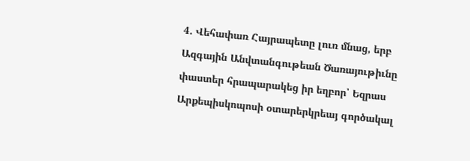4. Վեհափառ Հայրապետը լուռ մնաց, երբ Ազգային Անվտանգութեան Ծառայութիւնը փաստեր հրապարակեց իր եղբոր՝ Եզրաս Արքեպիսկոպոսի օտարերկրեայ գործակալ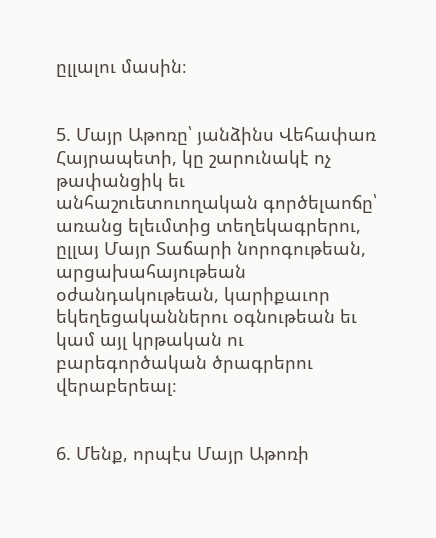ըլլալու մասին։


5. Մայր Աթոռը՝ յանձինս Վեհափառ Հայրապետի, կը շարունակէ ոչ թափանցիկ եւ անհաշուետուողական գործելաոճը՝ առանց ելեւմտից տեղեկագրերու, ըլլայ Մայր Տաճարի նորոգութեան, արցախահայութեան օժանդակութեան, կարիքաւոր եկեղեցականներու օգնութեան եւ կամ այլ կրթական ու բարեգործական ծրագրերու վերաբերեալ։


6. Մենք, որպէս Մայր Աթոռի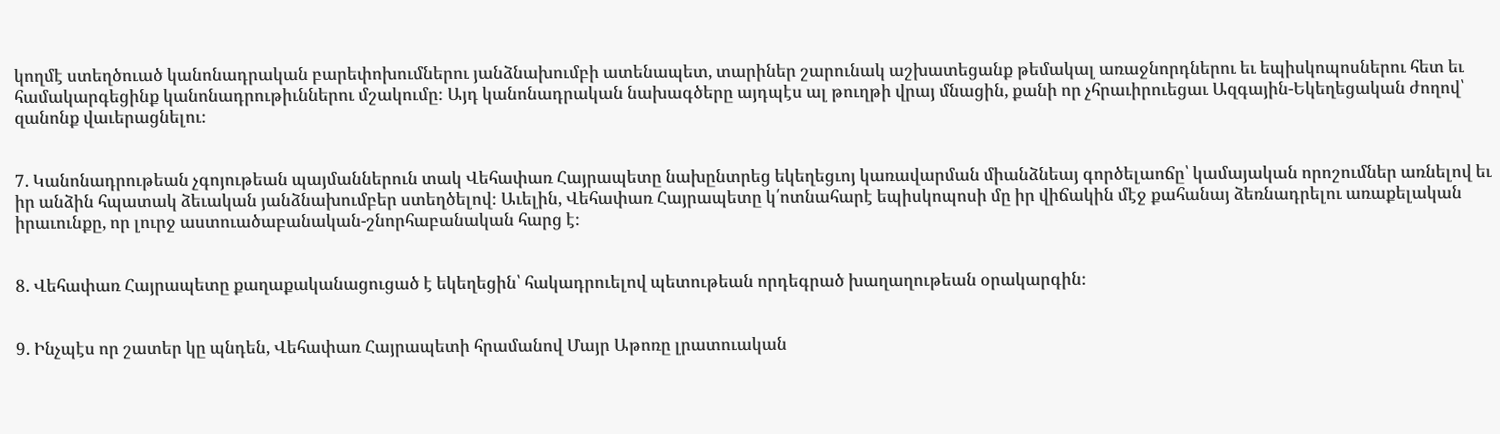կողմէ ստեղծուած կանոնադրական բարեփոխումներու յանձնախումբի ատենապետ, տարիներ շարունակ աշխատեցանք թեմակալ առաջնորդներու եւ եպիսկոպոսներու հետ եւ համակարգեցինք կանոնադրութիւններու մշակումը։ Այդ կանոնադրական նախագծերը այդպէս ալ թուղթի վրայ մնացին, քանի որ չհրաւիրուեցաւ Ազգային-Եկեղեցական ժողով՝ զանոնք վաւերացնելու։


7. Կանոնադրութեան չգոյութեան պայմաններուն տակ Վեհափառ Հայրապետը նախընտրեց եկեղեցւոյ կառավարման միանձնեայ գործելաոճը՝ կամայական որոշումներ առնելով եւ իր անձին հպատակ ձեւական յանձնախումբեր ստեղծելով։ Աւելին, Վեհափառ Հայրապետը կ՛ոտնահարէ եպիսկոպոսի մը իր վիճակին մէջ քահանայ ձեռնադրելու առաքելական իրաւունքը, որ լուրջ աստուածաբանական-շնորհաբանական հարց է։


8. Վեհափառ Հայրապետը քաղաքականացուցած է եկեղեցին՝ հակադրուելով պետութեան որդեգրած խաղաղութեան օրակարգին։


9. Ինչպէս որ շատեր կը պնդեն, Վեհափառ Հայրապետի հրամանով Մայր Աթոռը լրատուական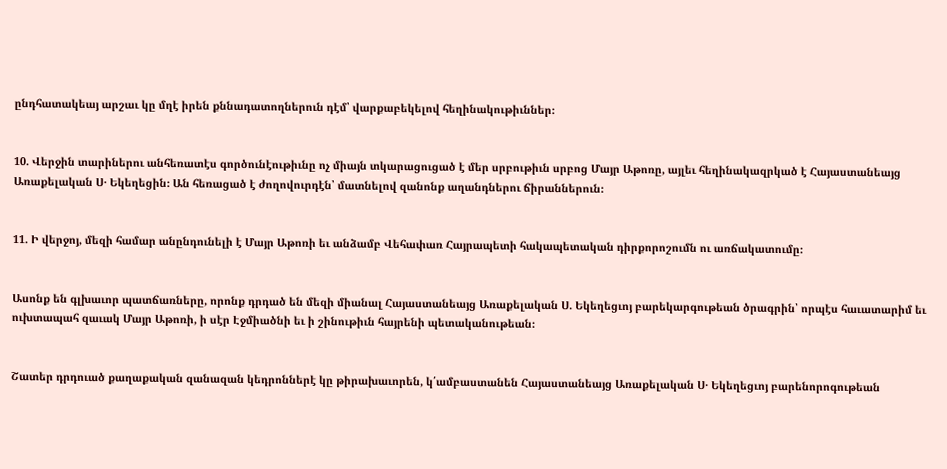ընդհատակեայ արշաւ կը մղէ իրեն քննադատողներուն դէմ՝ վարքաբեկելով հեղինակութիւններ։


10. Վերջին տարիներու անհեռատէս գործունէութիւնը ոչ միայն տկարացուցած է մեր սրբութիւն սրբոց Մայր Աթոռը, այլեւ հեղինակազրկած է Հայաստանեայց Առաքելական Ս․ Եկեղեցին։ Ան հեռացած է ժողովուրդէն՝ մատնելով զանոնք աղանդներու ճիրաններուն։


11. Ի վերջոյ, մեզի համար անընդունելի է Մայր Աթոռի եւ անձամբ Վեհափառ Հայրապետի հակապետական դիրքորոշումն ու առճակատումը։


Ասոնք են գլխաւոր պատճառները, որոնք դրդած են մեզի միանալ Հայաստանեայց Առաքելական Ս. Եկեղեցւոյ բարեկարգութեան ծրագրին՝ որպէս հաւատարիմ եւ ուխտապահ զաւակ Մայր Աթոռի, ի սէր Էջմիածնի եւ ի շինութիւն հայրենի պետականութեան։


Շատեր դրդուած քաղաքական զանազան կեդրոններէ կը թիրախաւորեն, կ՛ամբաստանեն Հայաստանեայց Առաքելական Ս․ Եկեղեցւոյ բարենորոգութեան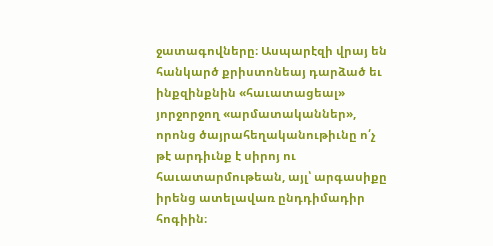ջատագովները։ Ասպարէզի վրայ են հանկարծ քրիստոնեայ դարձած եւ ինքզինքնին «հաւատացեալ» յորջորջող «արմատականներ», որոնց ծայրահեղականութիւնը ո՛չ թէ արդիւնք է սիրոյ ու հաւատարմութեան, այլ՝ արգասիքը իրենց ատելավառ ընդդիմադիր հոգիին։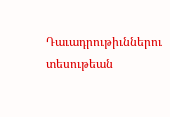Դաւադրութիւններու տեսութեան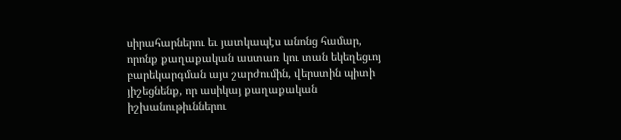սիրահարներու եւ յատկապէս անոնց համար, որոնք քաղաքական աստառ կու տան եկեղեցւոյ բարեկարգման այս շարժումին, վերստին պիտի յիշեցնենք, որ ասիկայ քաղաքական իշխանութիւններու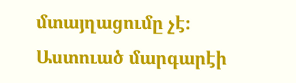մտայղացումը չէ։ Աստուած մարգարէի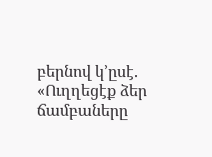բերնով կ’ըսէ. «Ուղղեցէք ձեր ճամբաները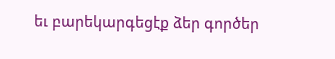եւ բարեկարգեցէք ձեր գործեր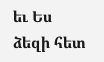եւ Ես ձեզի հետ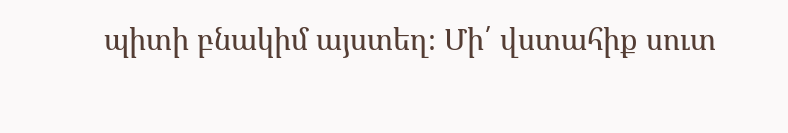պիտի բնակիմ այստեղ։ Մի՛ վստահիք սուտ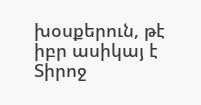խօսքերուն, թէ իբր ասիկայ է Տիրոջ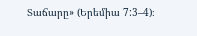Տաճարը» (Երեմիա 7:3–4)։